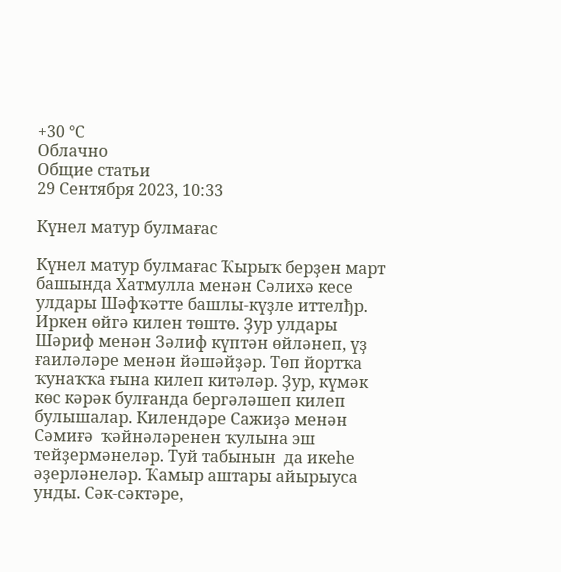+30 °С
Облачно
Общие статьи
29 Сентября 2023, 10:33

Күнел матур булмағас

Күнел матур булмағас Ҡырыҡ берҙен март башында Хатмулла менән Сәлихә кесе улдары Шәфҡәтте башлы-күҙле иттелђр. Иркен өйгә килен төштө. Ҙур улдары Шәриф менән Зәлиф күптән өйләнеп, үҙ ғаиләләре менән йәшәйҙәр. Төп йортҡа ҡунаҡҡа ғына килеп китәләр. Ҙур, күмәк көс кәрәк булғанда бергәләшеп килеп булышалар. Килендәре Сажиҙә менән Сәмиғә  ҡәйнәләренен ҡулына эш тейҙермәнеләр. Туй табынын  да икеһе әҙерләнеләр. Ҡамыр аштары айырыуса унды. Сәк-сәктәре,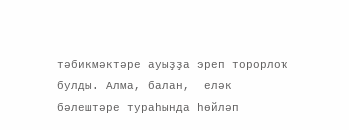тәбикмәктәре ауыҙҙа эреп торорлоҡ булды. Алма, балан,  еләк бәлештәре тураһында һөйләп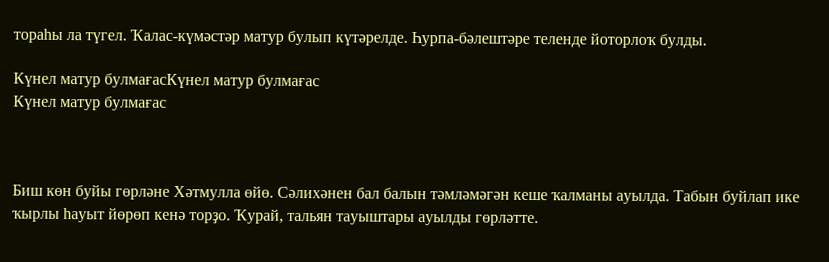тораһы ла түгел. Ҡалас-күмәстәр матур булып күтәрелде. Һурпа-бәлештәре теленде йоторлоҡ булды.

Күнел матур булмағасКүнел матур булмағас
Күнел матур булмағас



Биш көн буйы гөрләне Хәтмулла өйө. Сәлихәнен бал балын тәмләмәгән кеше ҡалманы ауылда. Табын буйлап ике ҡырлы һауыт йөрөп кенә торҙо. Ҡурай, тальян тауыштары ауылды гөрләтте.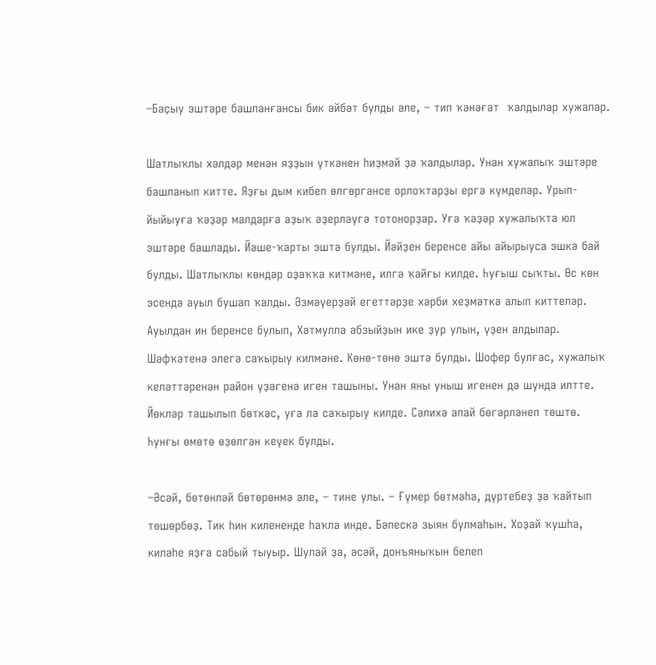–Баҫыу эштәре башланғансы бик әйбәт булды әле, – тип ҡәнәғәт  ҡалдылар хужалар.

Шатлыҡлы хәлдәр менән яҙҙын үткәнен һиҙмәй ҙә ҡалдылар. Унан хужалыҡ эштәре башланып китте. Яҙғы дым кибеп өлгөргәнсе орлоҡтарҙы ергә күмделәр. Урып-йыйыуға ҡәҙәр малдарға аҙыҡ әҙерләүгә тотонорҙар. Уға ҡәҙәр хужалыҡта юл эштәре башлады. Йәше-ҡарты эштә булды. Йәйҙен беренсе айы айырыуса эшкә бай булды. Шатлыҡлы көндәр оҙаҡҡа китмәне, илгә ҡайғы килде. Һуғыш сыҡты. Өс көн эсендә ауыл бушап ҡалды. Әзмәүерҙәй егеттәрҙе хәрби хеҙмәткә алып киттеләр. Ауылдан ин беренсе булып, Хәтмулла абзыйҙын ике ҙур улын, үҙен алдылар. Шәфҡәтенә элегә саҡырыу килмәне. Көнө-төнө эштә булды. Шофер булғас, хужалыҡ келәттәренән район үҙәгенә иген ташыны. Унан яны уныш игенен дә шунда илтте. Йөкләр ташылып бөткәс, уға ла саҡырыу килде. Сәлихә апай бөгәрләнеп төштө. Һунғы өмөтө өҙөлгән кеүек булды.

–Әсәй, бөтөнләй бөтөрөнмә әле, – тине улы. – Ғүмер бөтмәһә, дүртебеҙ ҙә ҡайтып төшөрбөҙ. Тик һин килененде һаҡла инде. Бәпескә зыян булмаһын. Хоҙай ҡушһа, киләһе яҙға сабый тыуыр. Шулай ҙа, әсәй, донъяныҡын белеп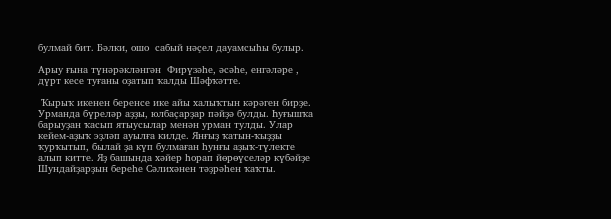булмай бит. Бәлки, ошо  сабый нәҫел дауамсыһы булыр.

Арыу ғына түнәрәкләнгән  Фирүзәһе, әсәһе, енгәләре , дүрт кесе туғаны оҙатып ҡалды Шәфҡәтте.

 Ҡырыҡ икенен беренсе ике айы халыҡтын кәрәген бирҙе. Урманда бүреләр аҙҙы, юлбаҫарҙар пәйҙә булды. Һуғышҡа барыуҙан ҡасып ятыусылар менән урман тулды. Улар кейем-аҙыҡ эҙләп ауылға килде. Янғыҙ ҡатын-ҡыҙҙы ҡурҡытып, былай ҙа күп булмаған һунғы аҙыҡ-түлекте алып китте. Яҙ башында хәйер һорап йөрөүселәр күбәйҙе Шундайҙарҙын береһе Сәлихәнен тәҙрәһен ҡаҡты.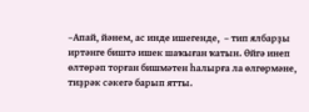–Апай, йәнем, ас инде ишегенде,  – тип ялбарҙы иртәнге биштә ишек шаҡыған ҡатын. Өйгә инеп  өлтөрәп торған бишмәтен һалырға ла өлгөрмәне, тиҙрәк сәкегә барып ятты.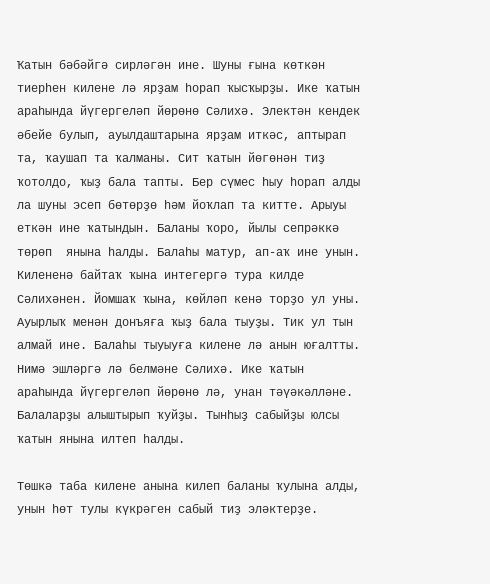Ҡатын бәбәйгә сирләгән ине. Шуны ғына көткән тиерһен килене лә ярҙам һорап ҡысҡырҙы. Ике ҡатын араһында йүгергеләп йөрөнө Сәлихә. Электән кендек әбейе булып, ауылдаштарына ярҙам иткәс, аптырап та, ҡаушап та ҡалманы. Сит ҡатын йөгөнән тиҙ ҡотолдо, ҡыҙ бала тапты. Бер сүмес һыу һорап алды ла шуны эсеп бөтөрҙө һәм йоҡлап та китте. Арыуы еткән ине ҡатындын. Баланы ҡоро, йылы сепрәккә төрөп  янына һалды. Балаһы матур, ап-аҡ ине унын. Килененә байтаҡ ҡына интегергә тура килде Сәлихәнен. Йомшаҡ ҡына, көйләп кенә торҙо ул уны. Ауырлыҡ менән донъяға ҡыҙ бала тыуҙы. Тик ул тын алмай ине. Балаһы тыуыуға килене лә анын юғалтты. Нимә эшләргә лә белмәне Сәлихә. Ике ҡатын араһында йүгергеләп йөрөнө лә, унан тәүәкәлләне. Балаларҙы алыштырып ҡуйҙы. Тынһыҙ сабыйҙы юлсы ҡатын янына илтеп һалды.

Төшкә таба килене анына килеп баланы ҡулына алды, унын һөт тулы күкрәген сабый тиҙ эләктерҙе.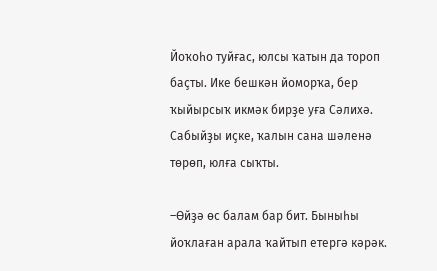Йоҡоһо туйғас, юлсы ҡатын да тороп баҫты. Ике бешкән йоморҡа, бер ҡыйырсыҡ икмәк бирҙе уға Сәлихә. Сабыйҙы иҫке, ҡалын сана шәленә төрөп, юлға сыҡты.

–Өйҙә өс балам бар бит. Быныһы йоҡлаған арала ҡайтып етергә кәрәк.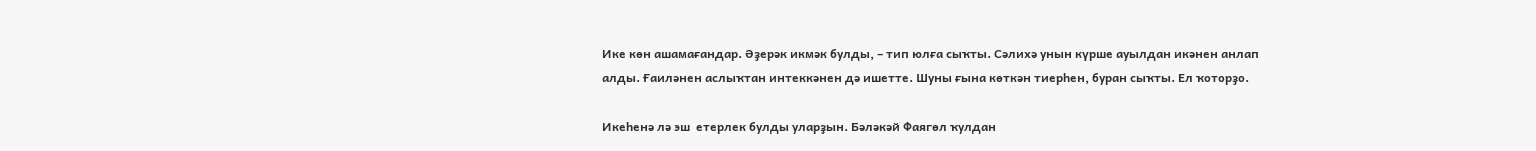Ике көн ашамағандар. Әҙерәк икмәк булды, – тип юлға сыҡты. Сәлихә унын күрше ауылдан икәнен анлап алды. Ғаиләнен аслыҡтан интеккәнен дә ишетте. Шуны ғына көткән тиерһен, буран сыҡты. Ел ҡоторҙо.

Икеһенә лә эш  етерлек булды уларҙын. Бәләкәй Фаягөл ҡулдан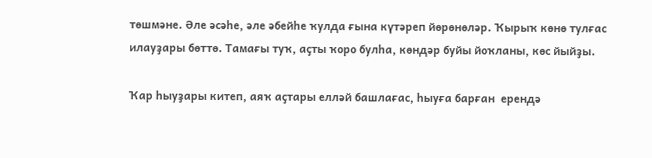төшмәне. Әле әсәһе, әле әбейһе ҡулда ғына күтәреп йөрөнөләр. Ҡырыҡ көнө тулғас илауҙары бөттө. Тамағы туҡ, аҫты ҡоро булһа, көндәр буйы йоҡланы, көс йыйҙы.

Ҡар һыуҙары китеп, аяҡ аҫтары елләй башлағас, һыуға барған  ерендә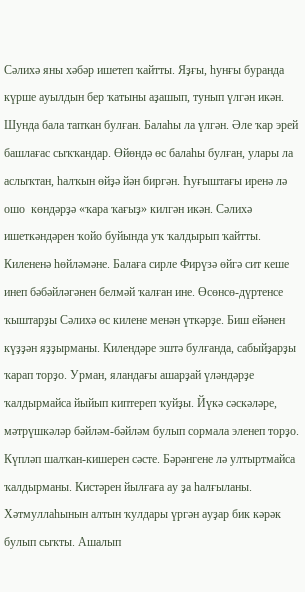Сәлихә яны хәбәр ишетеп ҡайтты. Яҙғы, һунғы буранда күрше ауылдын бер ҡатыны аҙашып, тунып үлгән икән. Шунда бала тапҡан булған. Балаһы ла үлгән. Әле ҡар эрей башлағас сыҡҡандар. Өйөндә өс балаһы булған, улары ла аслыҡтан, һалҡын өйҙә йән биргән. Һуғыштағы иренә лә ошо  көндәрҙә «ҡара ҡағыҙ» килгән икән. Сәлихә ишеткәндәрен ҡойо буйында уҡ ҡалдырып ҡайтты. Килененә һөйләмәне. Балаға сирле Фирүзә өйгә сит кеше инеп бәбәйләгәнен белмәй ҡалған ине. Өсөнсө-дүртенсе ҡыштарҙы Сәлихә өс килене менән үткәрҙе. Биш ейәнен күҙҙән яҙҙырманы. Килендәре эштә булғанда, сабыйҙарҙы ҡарап торҙо. Урман, яландағы ашарҙай үләндәрҙе ҡалдырмайса йыйып киптереп ҡуйҙы. Йүкә сәскәләре, мәтрүшкәләр бәйләм-бәйләм булып сормала эленеп торҙо. Күпләп шалҡан-кишерен сәсте. Бәрәнгене лә ултыртмайса ҡалдырманы. Кистәрен йылғаға ау ҙа һалғыланы. Хәтмуллаһынын алтын ҡулдары үргән ауҙар бик кәрәк булып сыҡты. Ашалып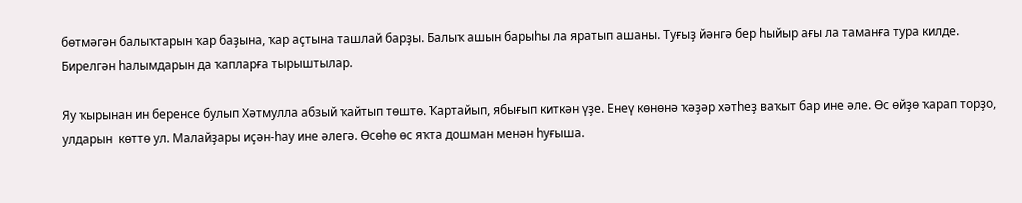бөтмәгән балыҡтарын ҡар баҙына, ҡар аҫтына ташлай барҙы. Балыҡ ашын барыһы ла яратып ашаны. Туғыҙ йәнгә бер һыйыр ағы ла таманға тура килде. Бирелгән һалымдарын да ҡапларға тырыштылар.

Яу ҡырынан ин беренсе булып Хәтмулла абзый ҡайтып төштө. Ҡартайып, ябығып киткән үҙе. Енеү көнөнә ҡәҙәр хәтһеҙ ваҡыт бар ине әле. Өс өйҙө ҡарап торҙо, улдарын  көттө ул. Малайҙары иҫән-һау ине әлегә. Өсөһө өс яҡта дошман менән һуғыша.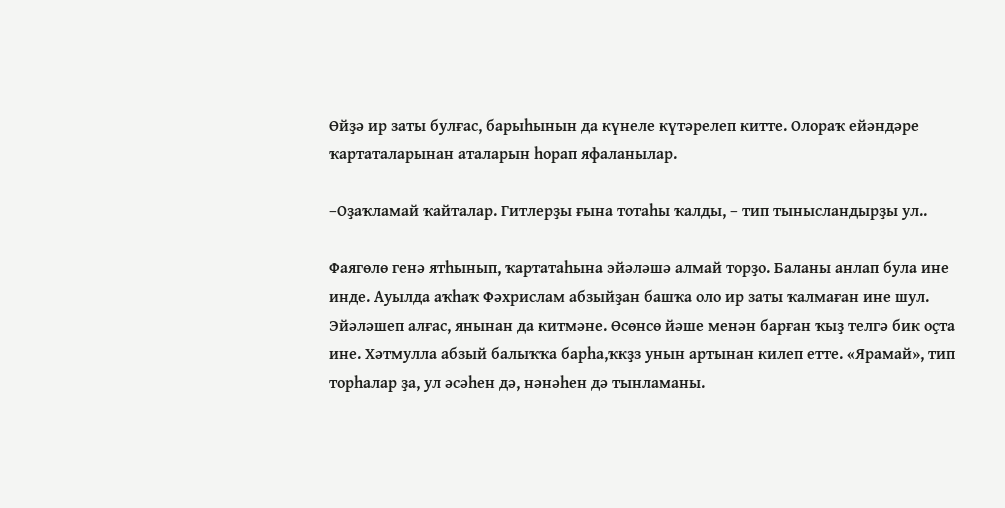Өйҙә ир заты булғас, барыһынын да күнеле күтәрелеп китте. Олораҡ ейәндәре ҡартаталарынан аталарын һорап яфаланылар.

–Оҙаҡламай ҡайталар. Гитлерҙы ғына тотаһы ҡалды, – тип тынысландырҙы ул..

Фаягөлө генә ятһынып, ҡартатаһына эйәләшә алмай торҙо. Баланы анлап була ине инде. Ауылда аҡһаҡ Фәхрислам абзыйҙан башҡа оло ир заты ҡалмаған ине шул. Эйәләшеп алғас, янынан да китмәне. Өсөнсө йәше менән барған ҡыҙ телгә бик оҫта ине. Хәтмулла абзый балыҡҡа барһа,ҡкҙз унын артынан килеп етте. «Ярамай», тип торһалар ҙа, ул әсәһен дә, нәнәһен дә тынламаны.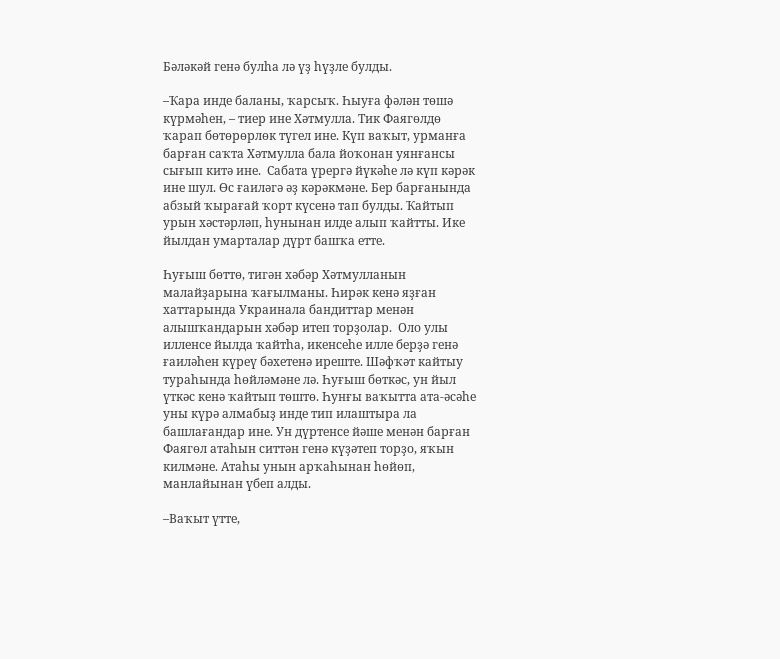Бәләкәй генә булһа лә үҙ һүҙле булды.

–Ҡара инде баланы, ҡарсыҡ. Һыуға фәлән төшә күрмәһен, – тиер ине Хәтмулла. Тик Фаягөлдө ҡарап бөтөрөрлөк түгел ине. Күп ваҡыт, урманға барған саҡта Хәтмулла бала йоҡонан уянғансы сығып китә ине.  Сабата үрергә йүкәһе лә күп кәрәк ине шул. Өс ғаиләгә әҙ кәрәкмәне. Бер барғанында абзый ҡырағай ҡорт күсенә тап булды. Ҡайтып урын хәстәрләп, һунынан илде алып ҡайтты. Ике йылдан умарталар дүрт башҡа етте.

Һуғыш бөттө, тигән хәбәр Хәтмулланын малайҙарына ҡағылманы. Һирәк кенә яҙған хаттарында Украинала бандиттар менән алышҡандарын хәбәр итеп торҙолар.  Оло улы илленсе йылда ҡайтһа, икенсеһе илле берҙә генә ғаиләһен күреү бәхетенә иреште. Шәфҡәт кайтыу тураһында һөйләмәне лә. Һуғыш бөткәс, ун йыл үткәс кенә ҡайтып төштө. Һунғы ваҡытта ата-әсәһе уны күрә алмабыҙ инде тип илаштыра ла башлағандар ине. Ун дүртенсе йәше менән барған Фаягөл атаһын ситтән генә күҙәтеп торҙо, яҡын килмәне. Атаһы унын арҡаһынан һөйөп, манлайынан үбеп алды.

–Ваҡыт үтте,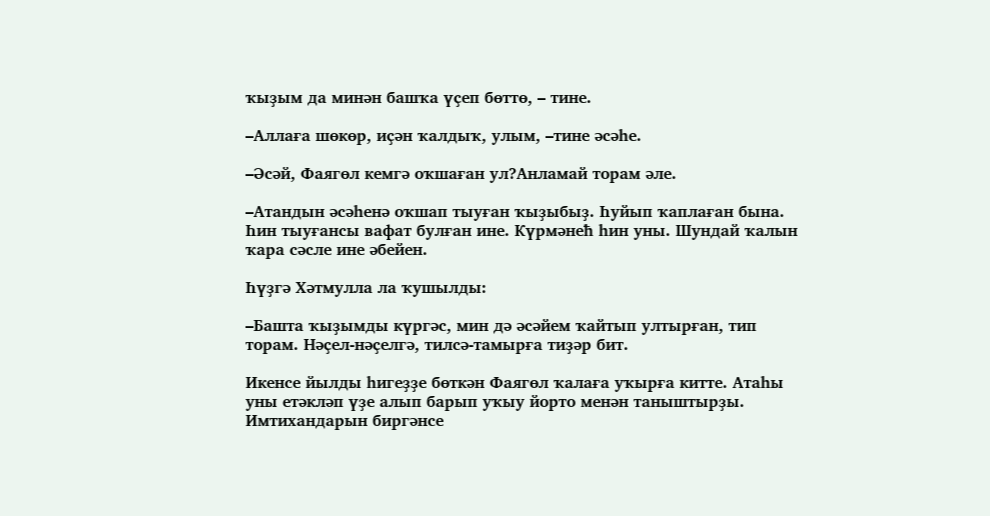ҡыҙым да минән башҡа үҫеп бөттө, – тине.

–Аллаға шөкөр, иҫән ҡалдыҡ, улым, –тине әсәһе.

–Әсәй, Фаягөл кемгә оҡшаған ул?Анламай торам әле.

–Атандын әсәһенә оҡшап тыуған ҡыҙыбыҙ. Һуйып ҡаплаған бына. Һин тыуғансы вафат булған ине. Күрмәнећ һин уны. Шундай ҡалын ҡара сәсле ине әбейен.

Һүҙгә Хәтмулла ла ҡушылды:

–Башта ҡыҙымды күргәс, мин дә әсәйем ҡайтып ултырған, тип торам. Нәҫел-нәҫелгә, тилсә-тамырға тиҙәр бит.

Икенсе йылды һигеҙҙе бөткән Фаягөл ҡалаға уҡырға китте. Атаһы уны етәкләп үҙе алып барып уҡыу йорто менән таныштырҙы. Имтихандарын биргәнсе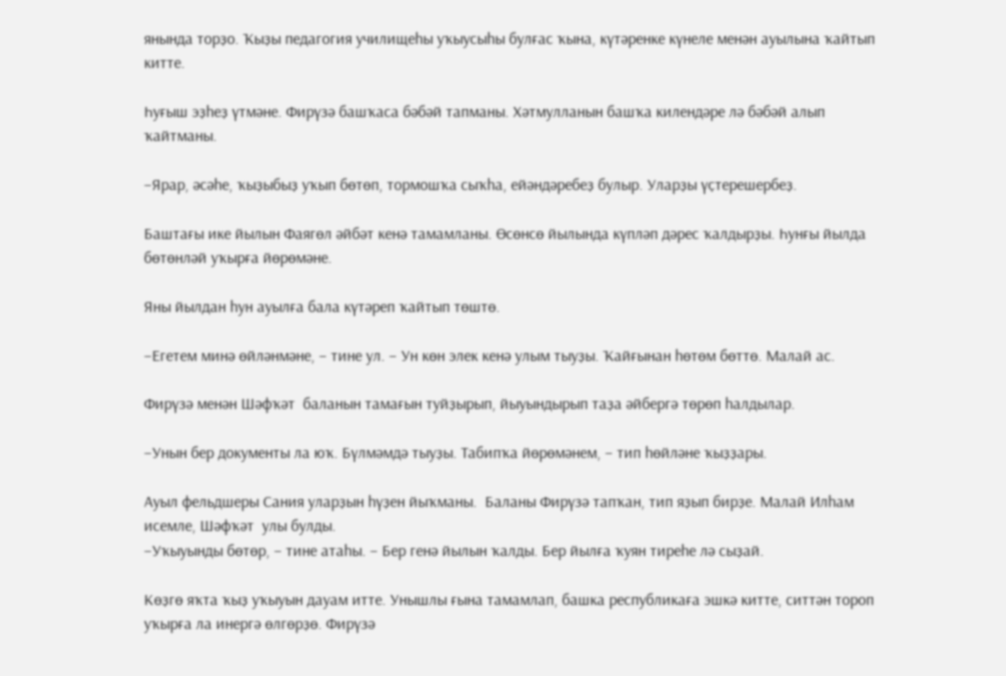янында торҙо. Ҡыҙы педагогия училищеһы уҡыусыһы булғас ҡына, күтәренке күнеле менән ауылына ҡайтып китте.

Һуғыш эҙһеҙ үтмәне. Фирүзә башҡаса бәбәй тапманы. Хәтмулланын башҡа килендәре лә бәбәй алып ҡайтманы.

–Ярар, әсәһе, ҡыҙыбыҙ уҡып бөтөп, тормошҡа сыҡһа, ейәндәребеҙ булыр. Уларҙы үҫтерешербеҙ.

Баштағы ике йылын Фаягөл әйбәт кенә тамамланы. Өсөнсө йылында күпләп дәрес ҡалдырҙы. Һунғы йылда бөтөнләй уҡырға йөрөмәне.

Яны йылдан һун ауылға бала күтәреп ҡайтып төштө.

–Егетем минә өйләнмәне, – тине ул. – Ун көн элек кенә улым тыуҙы. Ҡайғынан һөтөм бөттө. Малай ас.

Фирүзә менән Шәфҡәт  баланын тамағын туйҙырып, йыуындырып таҙа әйбергә төрөп һалдылар.

–Унын бер документы ла юҡ. Бүлмәмдә тыуҙы. Табипҡа йөрөмәнем, – тип һөйләне ҡыҙҙары.

Ауыл фельдшеры Сания уларҙын һүҙен йыҡманы.  Баланы Фирүзә тапҡан, тип яҙып бирҙе. Малай Илһам исемле, Шәфҡәт  улы булды.
–Уҡыуынды бөтөр, – тине атаһы. – Бер генә йылын ҡалды. Бер йылға ҡуян тиреһе лә сыҙай.

Көҙгө яҡта ҡыҙ уҡыуын дауам итте. Унышлы ғына тамамлап, башка республикаға эшкә китте, ситтән тороп уҡырға ла инергә өлгөрҙө. Фирүзә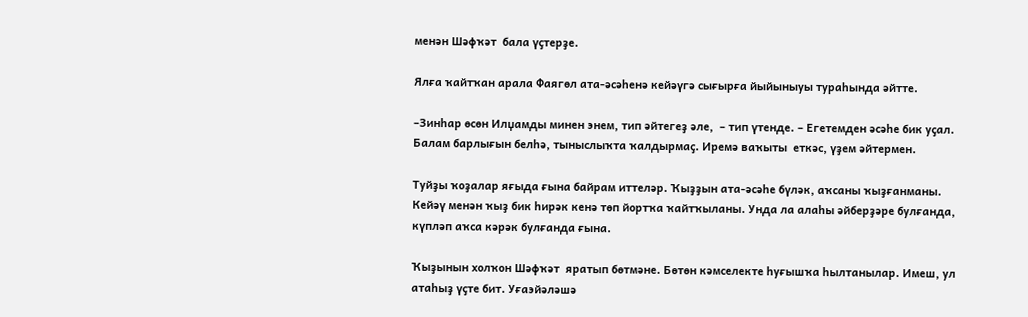менән Шәфҡәт  бала үҫтерҙе.

Ялға ҡайтҡан арала Фаягөл ата-әсәһенә кейәүгә сығырға йыйыныуы тураһында әйтте.

–Зинһар өсөн Илџамды минен энем, тип әйтегеҙ әле,  – тип үтенде. – Егетемден әсәһе бик уҫал. Балам барлығын белһә, тыныслыҡта ҡалдырмаҫ. Иремә ваҡыты  еткәс, үҙем әйтермен.

Туйҙы ҡоҙалар яғыда ғына байрам иттеләр. Ҡыҙҙын ата-әсәһе бүләк, аҡсаны ҡыҙғанманы. Кейәү менән ҡыҙ бик һирәк кенә төп йортҡа ҡайтҡыланы. Унда ла алаһы әйберҙәре булғанда, күпләп аҡса кәрәк булғанда ғына.

Ҡыҙынын холҡон Шәфҡәт  яратып бөтмәне. Бөтөн кәмселекте һуғышҡа һылтанылар. Имеш, ул атаһыҙ үҫте бит. Уғаэйәләшә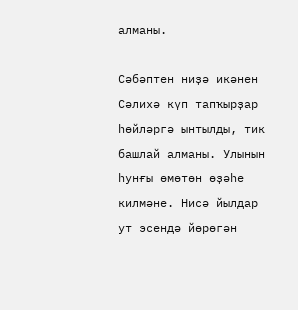алманы.

Сәбәптен ниҙә икәнен Сәлихә күп тапҡырҙар һөйләргә ынтылды, тик башлай алманы. Улынын һунғы өмөтөн өҙәһе килмәне. Нисә йылдар ут эсендә йөрөгән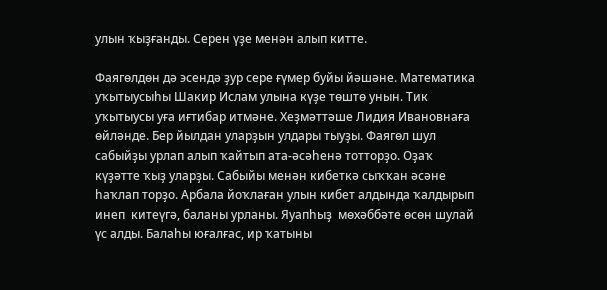улын ҡыҙғанды. Серен үҙе менән алып китте.

Фаягөлдөн дә эсендә ҙур сере ғүмер буйы йәшәне. Математика уҡытыусыһы Шакир Ислам улына күҙе төштө унын. Тик уҡытыусы уға иғтибар итмәне. Хеҙмәттәше Лидия Ивановнаға өйләнде. Бер йылдан уларҙын улдары тыуҙы. Фаягөл шул сабыйҙы урлап алып ҡайтып ата-әсәһенә тотторҙо. Оҙаҡ күҙәтте ҡыҙ уларҙы. Сабыйы менән кибеткә сыҡҡан әсәне һаҡлап торҙо. Арбала йоҡлаған улын кибет алдында ҡалдырып инеп  китеүгә, баланы урланы. Яуапһыҙ  мөхәббәте өсөн шулай үс алды. Балаһы юғалғас, ир ҡатыны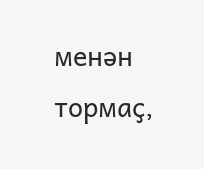менән тормаҫ,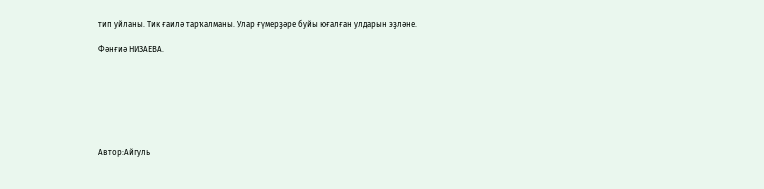тип уйланы. Тик ғаилә тарҡалманы. Улар ғүмерҙәре буйы юғалған улдарын эҙләне.

Фәнғиә НИЗАЕВА.







Автор:Айгуль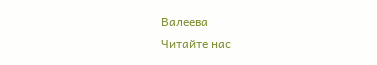Валеева
Читайте нас